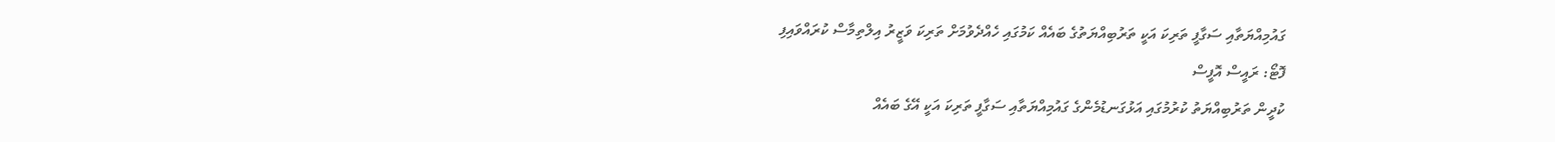ގައުމިއްޔަތާއި ސަގާފީ ތަރިކަ އަކީ ތަރުބިއްޔަތުގެ ބައެއް ކަމުގައި ހެއްދެވުމަށް ތަރިކަ ވަޒީރު އިލްތިމާސް ކުރައްވައިފި
ފޮޓޯ: ރައީސް އޮފީސް
ކުދީން ތަރުބިއްޔަތު ކުރުމުގައި އަޅުގަނޑުމެންގެ ގައުމިއްޔަތާއި ސަގާފީ ތަރިކަ އަކީ އޭގެ ބައެއް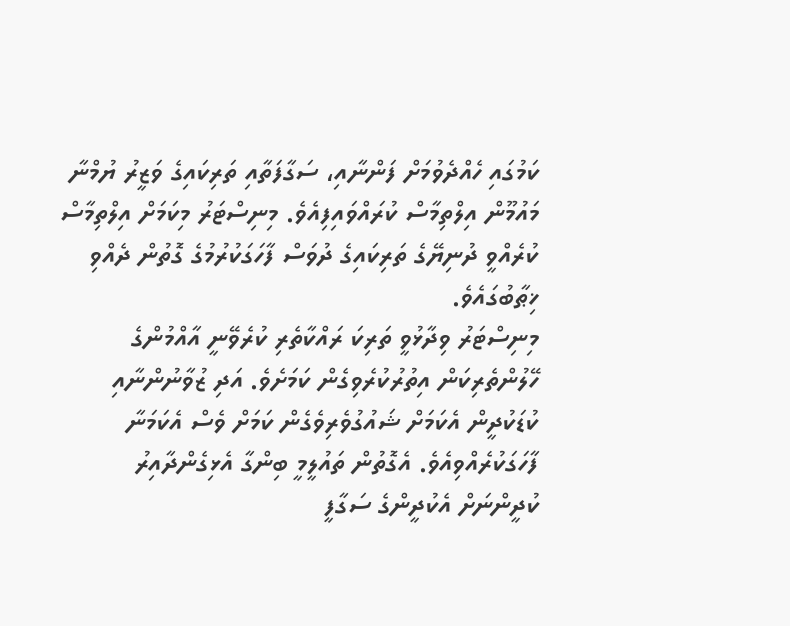ކަމުގައި ހެއްދެވުމަށް ފަންނާއި، ސަގާފަތާއި ތަރިކައިގެ ވަޒީރު ޔުމްނާ މައުމޫން އިލްތިމާސް ކުރައްވައިފިއެވެ. މިނިސްޓަރު މިކަމަށް އިލްތިމާސް ކުރެއްވީ ދުނިޔޭގެ ތަރިކައިގެ ދުވަސް ފާހަގަކުރުމުގެ ގޮތުން ދެއްވި ޚިޠާބުގައެވެ.
މިނިސްޓަރު ވިދާޅުވީ ތަރިކަ ރައްކާތެރި ކުރެވޭނީ އާއްމުންގެ ހޭލުންތެރިކަން އިތުރުކުރެވިގެން ކަމަށެވެ. އަދި ޒުވާނުންނާއި ކުޑަކުދީން އެކަމަށް ޝައުގުވެރިވެގެން ކަމަށް ވެސް އެކަމަނާ ފާހަގަކުރެއްވިއެވެ. އެގޮތުން ތައުލީމީ ބިންގާ އެޅިގެންދާއިރު ކުދީންނަށް އެކުދީންގެ ސަގާފީ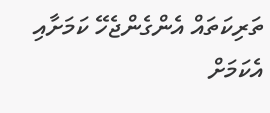ތަރިކަތައް އެންގެންޖެހޭ ކަމަށާއި އެކަމަށް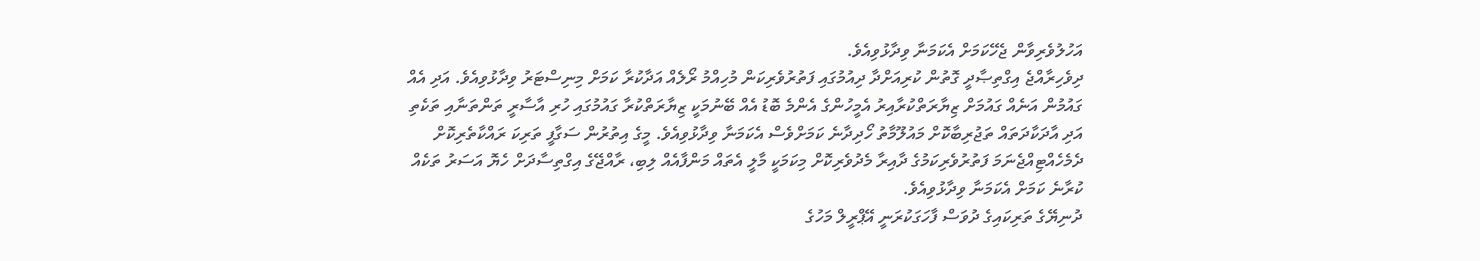އަހުލުވެރިވާން ޖެހޭކަމަށް އެކަމަނާ ވިދާޅުވިއެވެ.
ދިވެހިރާއްޖެ އިގްތިޞާދީ ގޮތުން ކުރިއަށްދާ ދިއުމުގައި ފަތުރުވެރިކަން މުހިއްމު ރޯލެއް އަދާކުރާ ކަމަށް މިނިސްޓަރު ވިދާޅުވިއެވެ. އަދި އެއް ގައުމުން އަނެއް ގައުމަށް ޒިޔާރަތްކުރާއިރު އެމީހުންގެ އެންމެ ބޮޑު އެއް ބޭނުމަކީ ޒިޔާރަތްކުރާ ގައުމުގައި ހުރި އާސާރީ ތަންތަނާއި ތަކެތި އަދި އާދަކާދަތައް ތަޖުރިބާކޮށް މައުލޫމާތު ހޯދިދާނެ ކަމަށްވެސް އެކަމަނާ ވިދާޅުވިއެވެ. މީގެ އިތުރުން ސަގާފީ ތަރިކަ ރައްކާތެރިކޮށް ދެމެހެއްޓިއްޖެނަމަ ފަތުރުވެރިކަމުގެ ދާއިރާ މެދުވެރިކޮށް މިކަމަކީ މާލީ އެތައް މަންފާއެއް ލިބި، ރާއްޖޭގެ އިގްތިސާދަށް ހެޔޮ އަސަރު ތަކެއް ކުރާނެ ކަމަށް އެކަމަނާ ވިދާޅުވިއެވެ.
ދުނިޔޭގެ ތަރިކައިގެ ދުވަސް ފާހަގަކުރަނީ އޭޕްރީލް މަހުގެ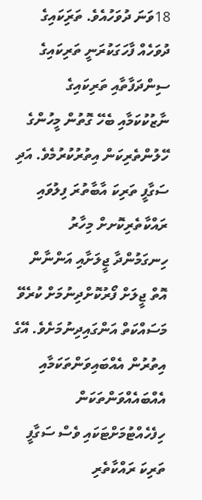18ވަނަ ދުވަހުއެވެ. ތަރިަކައިގެ ދުވަހެއް ފާހަގަކުރަނީ ތަރިކައިގެ ސިންދަފާތާއި ތަރިކައިގެ ނާޒުކުކަމާއި ބެހޭ ގޮތުން މީހުންގެ ހޭލުންތެރިކަން އިތުރުކުރުމެވެ. އަދި ސަގާފީ ތަރިކަ އާބާތުރަ ފިލުވައި ރައްކާތެރިކޮށށް މިހާރު ހިނގަމުންދާ ޖީލަށާއި އަންނާން އޮތް ޖީލަށް ފޯރުކޮށްދިނުމަށް ކުރެވޭ މަސައްކަތް އަންގައިދިނުމަށެވެ. އޭގެ އިތުރުން އެއްބައިވަންތަކަމާއި އެއްބައެއްވަންތަކަން ހިފެހެއްޓުމަށްޓަކައި ވެސް ސަގާފީ ތަރިކަ ރައްކާތެރި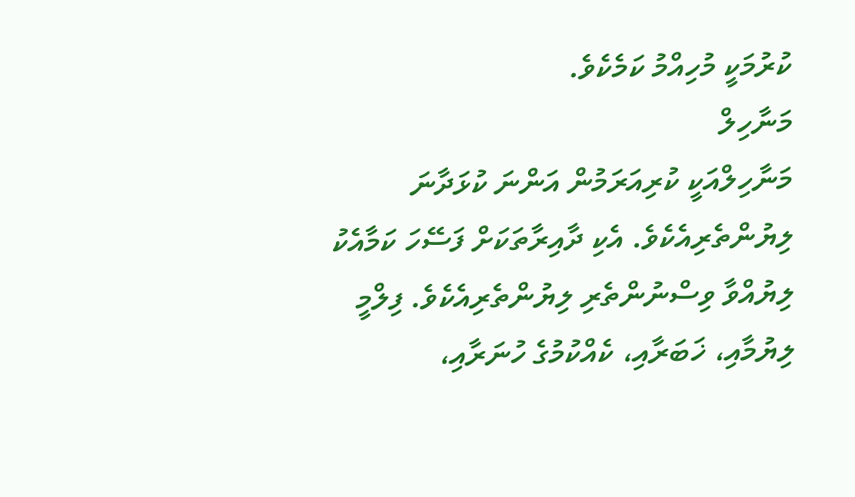ކުރުމަކީ މުހިއްމު ކަމެކެވެ.
މަނާހިލް
މަނާހިލްއަކީ ކުރިއަރަމުން އަންނަ ކުޅަދާނަ ލިޔުންތެރިއެކެވެ. އެކި ދާއިރާތަކަށް ފަސޭހަ ކަމާއެކު ލިޔުއްވާ ވިސްނުންތެރި ލިޔުންތެރިއެކެވެ. ފިލްމީ ލިޔުމާއި، ޚަބަރާއި، ކެއްކުމުގެ ހުނަރާއި،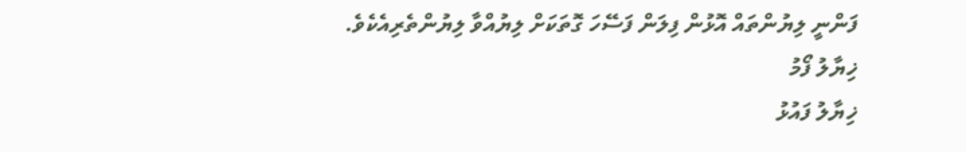ފަންނީ ލިޔުންތައް އޮޅުން ފިލަން ފަސޭހަ ގޮތަކަށް ލިޔުއްވާ ލިޔުންތެރިއެކެވެ.
ޚިޔާލު ފޯމު
ޚިޔާލު ފައުޅު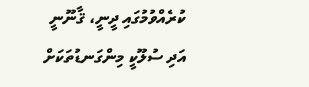ކުރެއްވުމުގައި ދީނީ، ޤާނޫނީ އަދި ސުލޫކީ މިންގަނޑުތަކަށް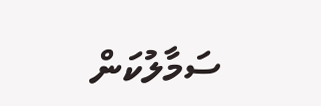ސަމާލުކަން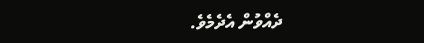ދެއްވުން އެދެމެވެ.